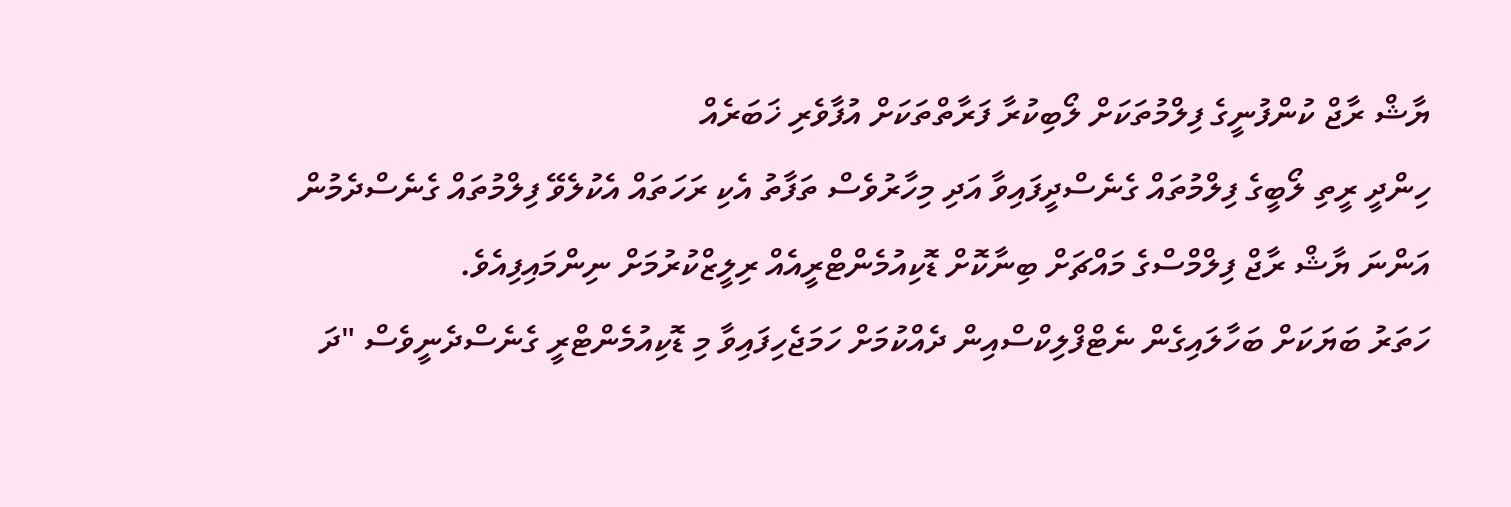ޔާޝް ރާޖް ކުންފުނީގެ ފިލްމުތަކަށް ލޯބިކުރާ ފަރާތްތަކަށް އުފާވެރި ޚަބަރެއް
ހިންދީ ރީތި ލޯބީގެ ފިލްމުތައް ގެނެސްދީފައިވާ އަދި މިހާރުވެސް ތަފާތު އެކި ރަހަތައް އެކުލެވޭ ފިލްމުތައް ގެނެސްދެމުން އަންނަ ޔާޝް ރާޖް ފިލްމްސްގެ މައްޗަށް ބިނާކޮށް ޑޮކިއުމެންޓްރީއެއް ރިލީޒްކުރުމަށް ނިންމައިފިއެވެ.
ހަތަރު ބަޔަކަށް ބަހާލައިގެން ނެޓްފްލިކްސްއިން ދެއްކުމަށް ހަމަޖެހިފައިވާ މި ޑޮކިއުމެންޓްރީ ގެނެސްދެނީވެސް "ދަ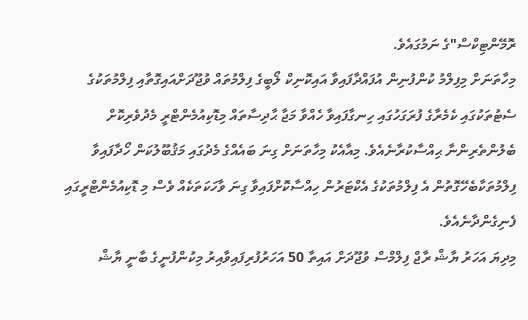ރޮމޭންޓިކްސް"ގެ ނަމުގައެވެ.
މިހާތަނަށް މިފިލްމު ކުންފުނިން އުފައްދާފައިވާ އައިކޮނިކް ލޯބީގެ ފިލްމުތައް ވުޖޫދަށްއައިގޮތާއި ފިލްމުތަކުގެ ސެޓުތަކުގައި ކެމެރާގެ ފުރަގަހުގައި ހިނގާފައިވާ ހެއްވާ މަޖާ ޙާދިސާތައް މިޑޮކިއުމެންޓްރީ މެދުވެރިކޮށް ބެލުންތެރިންނާ ޙިއްސާކުރާނެއެވެ. މިއާއެކު މިހާތަނަށް ގިނަ ބައެއްގެ މެދުގައި މަޤުބޫލުކަން ހޯދާފައިވާ ފިލްމުތަކާބެހޭގޮތުން އެ ފިލްމުތަކުގެ އެކްޓަރުން ހިއްސާކޮށްފައިވާ ގިނަ ވާހަކަތަކެއް ވެސް މި ޑޮކިއުމެންޓްރީގައި ފެނިގެންދާނެއެވެ.
މިދިޔަ އަހަރު ޔާޝް ރާޖް ފިލްމްސް ވުޖޫދަށް އައިތާ 50 އަހަރުފުރިފައިވާއިރު މިކުންފުނީގެ ބާނީ ޔާޝް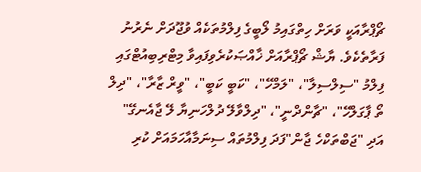ޗޯޕްރާއަކީ ވަރަށް ހިތްގައިމު ލޯބީގެ ފިލްމުތަކެއް ވުޖޫދަށް ނެރުނު ފަރާތެކެވެ. ޔާޝް ޗޯޕްރާއަށް ޚާއްޞަކުރެވިފައިވާ މިޓްރިބިއުޓްގައި ފިލްމު "ސިލްސިލާ"، "ލަމްހޭ"، "ކަބީ ކަބީ"، "ވީރް ޒާރާ"، "ދިލް ތޯ ޕާގަލްހޭ"، "ޗާންދްނީ"، "ދިލްވާލޭ ދުލްހަނިޔާ ލޭ ޖާއެނގޭ" އަދި "ޖަބްތަކްހެ ޖާން"ފަދަ ފިލްމުތައް ސިނަމާއާހަމައަށް ކުރި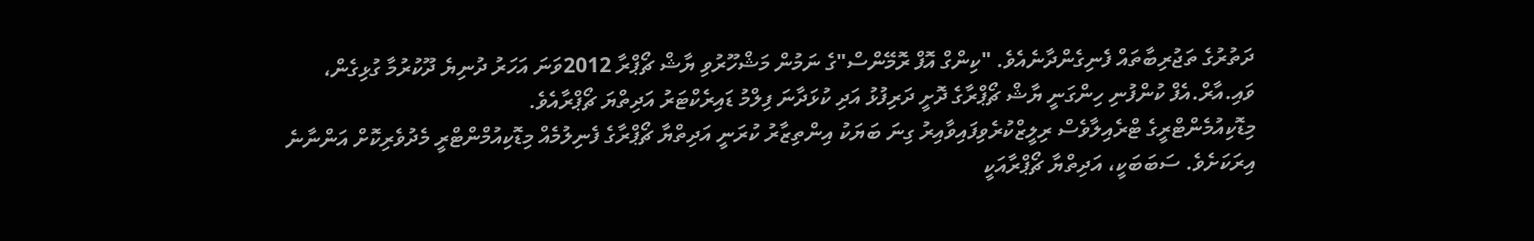ދަތުރުގެ ތަޖުރިބާތައް ފެނިގެންދާނެއެވެ. "ކިންގް އޮފް ރޮމޭންސް"ގެ ނަމުން މަޝްހޫރުވި ޔާޝް ޗޯޕްރާ 2012ވަނަ އަހަރު ދުނިޔެ ދޫކުރުމާ ގުޅިގެން، ވައި.އާރް.އެފް ކުންފުނި ހިންގަނީ ޔާޝް ޗޯޕްރާގެ ދޮށީ ދަރިފުޅު އަދި ކުޅަދާނަ ފިލްމު ޑައިރެކްޓަރު އަދިތްޔަ ޗޯޕްރާއެވެ.
މިޑޮކިއުމެންޓްރީގެ ޓްރެއިލާވެސް ރިލީޒްކުރެވިފައިވާއިރު ގިނަ ބަޔަކު އިންތިޒާރު ކުރަނީ އަދިތްޔާ ޗޯޕްރާގެ ފެނިލުމެއް މިޑޮކިއުމްންޓްރީ މެދުވެރިކޮށް އަންނާނެ އިރަކަށެވެ. ސަބަބަކީ، އަދިތްޔާ ޗޯޕްރާއަކީ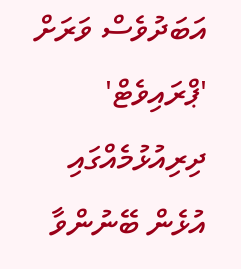އަބަދުވެސް ވަރަށް 'ޕްރައިވެޓް' ދިރިއުޅުމެއްގައި އުޅެން ބޭނުންވާ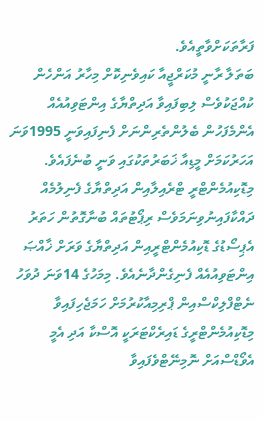ފަރާތަކަށްވާތީއެވެ.
ބަތަލާ ރާނީ މުކަރްޖީއާ ކައިވެނިކޮށް މިހާރު އަންހެން ކުއްޖަކުވެސް ލިބިފައިވާ އަދިތްޔާގެ އިންޓަވިއުއެއް އެންމެފަހުން ބެލުންތެރިންނަށް ފެނިފައިވަނީ 1995ވަނަ އަހަރުކަމަށް މީޑިއާ ޚަބަރުތަކުގައި ވަނީ ބުނެފައެވެ. މިޑޮކިއުމެންޓްރީ ޓްރެއިލާއިން އަދިތްޔާގެ ފެނިލުމެއް ދައްކާފައިނުވިނަމަވެސް ރިޕޯޓުތައް ބުނާގޮތުން ހަތަރު އެޕިސޯޑުގެ ޑޮކިއުމެންޓްރީއިން އަދިތްޔާގެ ވަރަށް ޚާއްޞަ އިންޓަވިއުއެއް ފެނިގެންދާނެއެވެ. މިމަހުގެ 14ވަނަ ދުވަހު ނެޓްފްލިކްސްއިން ޕްރިމިއާކުރުމަށް ހަމަޖެހިފައިވާ މިޑޮކިއުމެންޓްރީގެ ޑައިރެކްޓަރަކީ އޮސްކާ އަދި އެމީ އެވޯޑްސްއަށް ނޮމިނޭޓްވެފައިވާ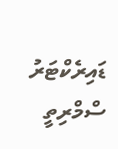ޑައިރެކްޓަރު ސްމްރިތީ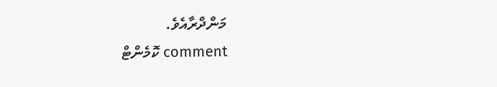މަންދްރާއެވެ.
comment ކޮމެންޓް